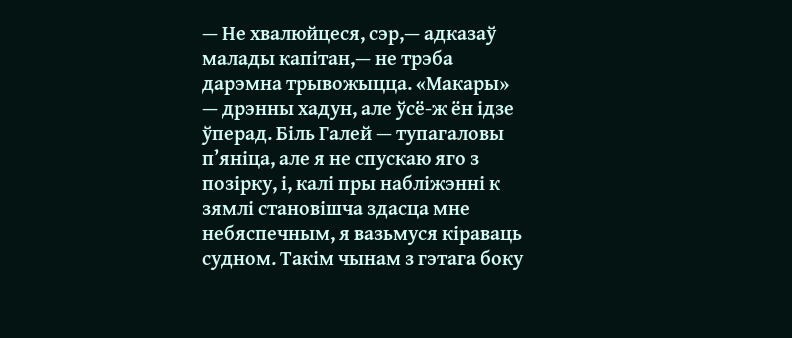— Не хвалюйцеся, сэр,— адказаў малады капітан,— не трэба дарэмна трывожыцца. «Макары» — дрэнны хадун, але ўсё-ж ён ідзе ўперад. Біль Галей — тупагаловы п’яніца, але я не спускаю яго з позірку, і, калі пры набліжэнні к зямлі становішча здасца мне небяспечным, я вазьмуся кіраваць судном. Такім чынам з гэтага боку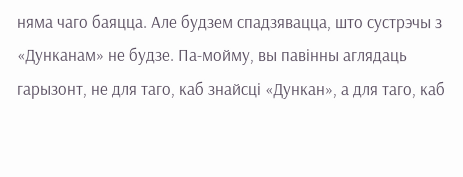няма чаго баяцца. Але будзем спадзявацца, што сустрэчы з «Дунканам» не будзе. Па-мойму, вы павінны аглядаць гарызонт, не для таго, каб знайсці «Дункан», а для таго, каб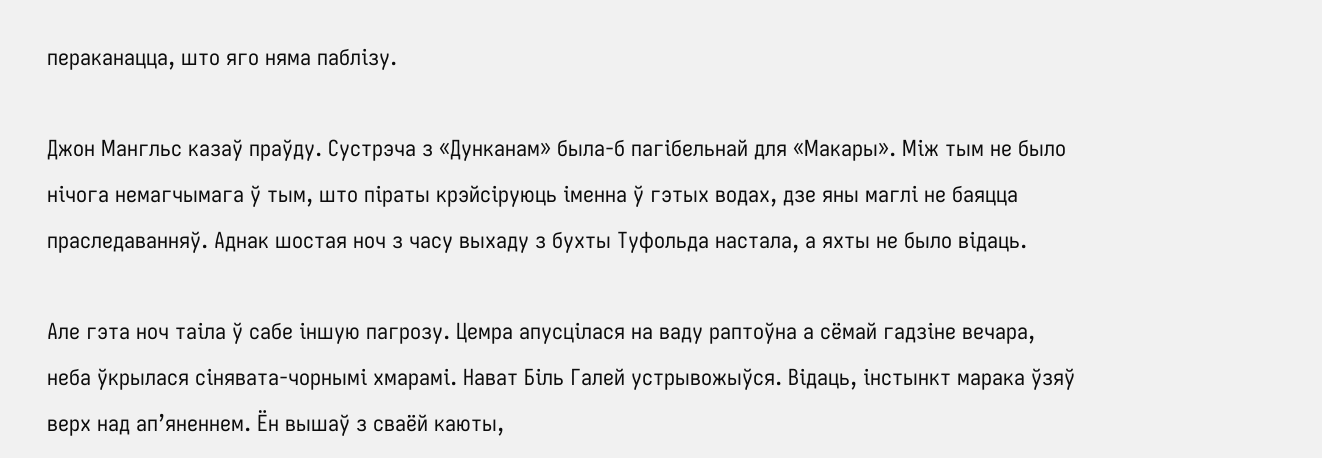пераканацца, што яго няма паблізу.

Джон Мангльс казаў праўду. Сустрэча з «Дунканам» была-б пагібельнай для «Макары». Між тым не было нічога немагчымага ў тым, што піраты крэйсіруюць іменна ў гэтых водах, дзе яны маглі не баяцца праследаванняў. Аднак шостая ноч з часу выхаду з бухты Туфольда настала, а яхты не было відаць.

Але гэта ноч таіла ў сабе іншую пагрозу. Цемра апусцілася на ваду раптоўна а сёмай гадзіне вечара, неба ўкрылася сінявата-чорнымі хмарамі. Нават Біль Галей устрывожыўся. Відаць, інстынкт марака ўзяў верх над ап’яненнем. Ён вышаў з сваёй каюты,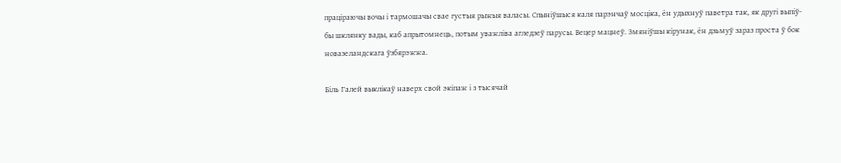праціраючы вочы і тармошачы свае густыя рыжыя валасы. Спыніўшыся каля парэнчаў мосціка, ён удыхнуў паветра так, як другі выпіў-бы шклянку вады, каб апрытомнець, потым уважліва агледзеў парусы. Вецер мацнеў. Змяніўшы кірунак, ён дзьмуў зараз проста ў бок новазеландскага ўзбярэжжа.

Біль Галей выклікаў наверх свой экіпаж і з тысячай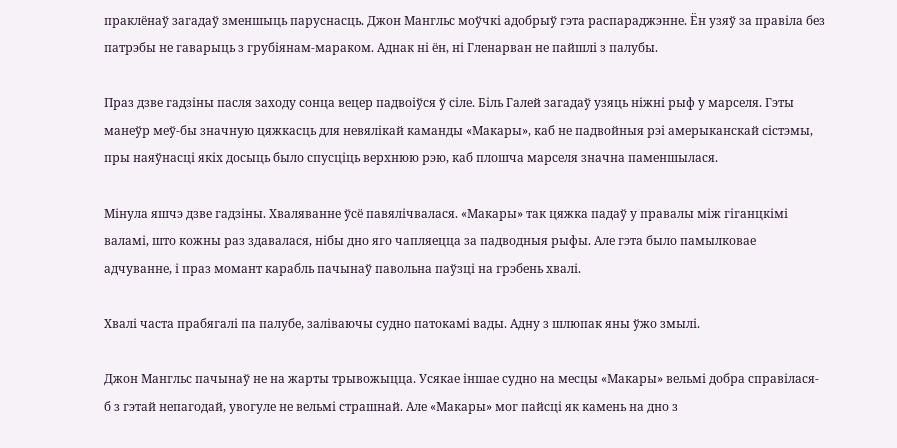праклёнаў загадаў зменшыць паруснасць. Джон Мангльс моўчкі адобрыў гэта распараджэнне. Ён узяў за правіла без патрэбы не гаварыць з грубіянам-мараком. Аднак ні ён, ні Гленарван не пайшлі з палубы.

Праз дзве гадзіны пасля заходу сонца вецер падвоіўся ў сіле. Біль Галей загадаў узяць ніжні рыф у марселя. Гэты манеўр меў-бы значную цяжкасць для невялікай каманды «Макары», каб не падвойныя рэі амерыканскай сістэмы, пры наяўнасці якіх досыць было спусціць верхнюю рэю, каб плошча марселя значна паменшылася.

Мінула яшчэ дзве гадзіны. Хваляванне ўсё павялічвалася. «Макары» так цяжка падаў у правалы між гіганцкімі валамі, што кожны раз здавалася, нібы дно яго чапляецца за падводныя рыфы. Але гэта было памылковае адчуванне, і праз момант карабль пачынаў павольна паўзці на грэбень хвалі.

Хвалі часта прабягалі па палубе, заліваючы судно патокамі вады. Адну з шлюпак яны ўжо змылі.

Джон Мангльс пачынаў не на жарты трывожыцца. Усякае іншае судно на месцы «Макары» вельмі добра справілася-б з гэтай непагодай, увогуле не вельмі страшнай. Але «Макары» мог пайсці як камень на дно з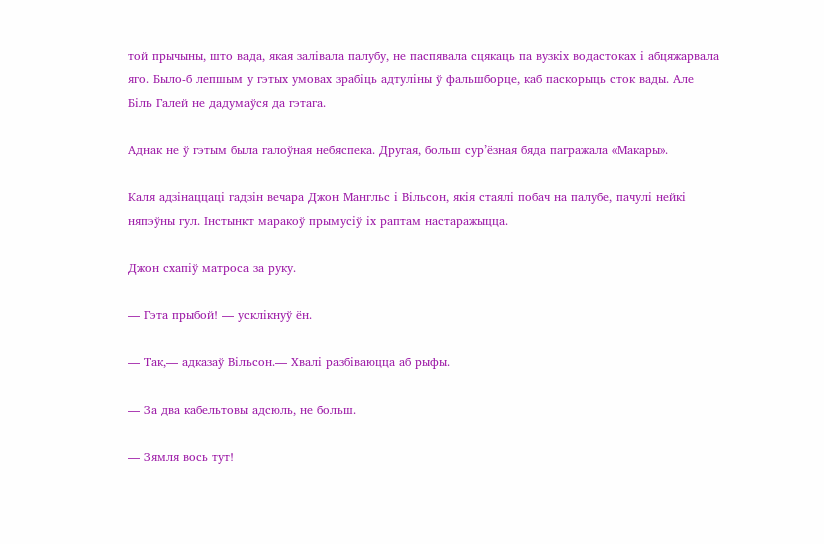той прычыны, што вада, якая залівала палубу, не паспявала сцякаць па вузкіх водастоках і абцяжарвала яго. Было-б лепшым у гэтых умовах зрабіць адтуліны ў фальшборце, каб паскорыць сток вады. Але Біль Галей не дадумаўся да гэтага.

Аднак не ў гэтым была галоўная небяспека. Другая, больш сур’ёзная бяда пагражала «Макары».

Каля адзінаццаці гадзін вечара Джон Мангльс і Вільсон, якія стаялі побач на палубе, пачулі нейкі няпэўны гул. Інстынкт маракоў прымусіў іх раптам настаражыцца.

Джон схапіў матроса за руку.

— Гэта прыбой! — усклікнуў ён.

— Так,— адказаў Вільсон.— Хвалі разбіваюцца аб рыфы.

— За два кабельтовы адсюль, не больш.

— Зямля вось тут!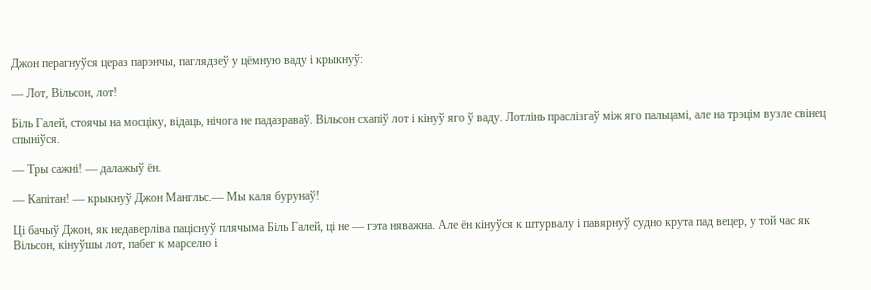Джон перагнуўся цераз парэнчы, паглядзеў у цёмную ваду і крыкнуў:

— Лот, Вільсон, лот!

Біль Галей, стоячы на мосціку, відаць, нічога не падазраваў. Вільсон схапіў лот і кінуў яго ў ваду. Лотлінь праслізгаў між яго пальцамі, але на трэцім вузле свінец спыніўся.

— Тры сажні! — далажыў ён.

— Капітан! — крыкнуў Джон Мангльс.— Мы каля бурунаў!

Ці бачыў Джон, як недаверліва паціснуў плячыма Біль Галей, ці не — гэта няважна. Але ён кінуўся к штурвалу і павярнуў судно крута пад вецер, у той час як Вільсон, кінуўшы лот, пабег к марселю і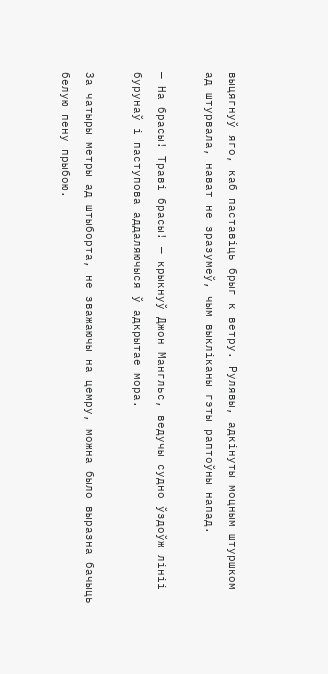выцягнуў яго, каб паставіць брыг к ветру. Рулявы, адкінуты моцным штуршком ад штурвала, нават не зразумеў, чым выкліканы гэты раптоўны напад.

— На брасы! Траві брасы! — крыкнуў Джон Мангльс, ведучы судно ўздоўж лініі бурунаў і паступова аддаляючыся ў адкрытае мора.

За чатыры метры ад штыборта, не зважаючы на цемру, можна было выразна бачыць белую пену прыбою.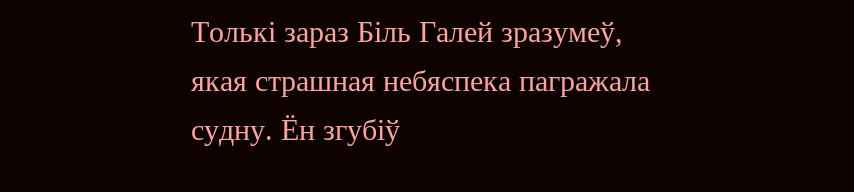Толькі зараз Біль Галей зразумеў, якая страшная небяспека пагражала судну. Ён згубіў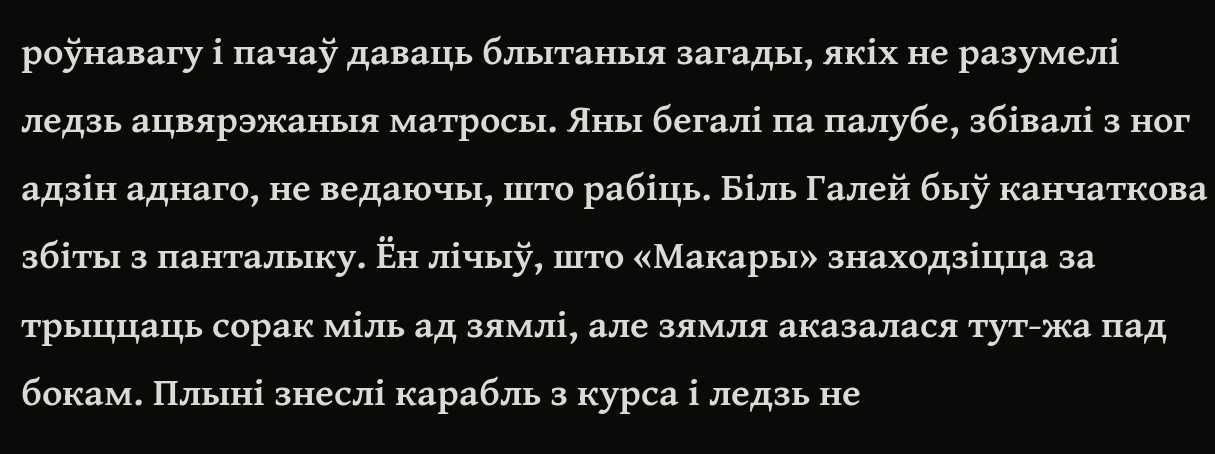роўнавагу і пачаў даваць блытаныя загады, якіх не разумелі ледзь ацвярэжаныя матросы. Яны бегалі па палубе, збівалі з ног адзін аднаго, не ведаючы, што рабіць. Біль Галей быў канчаткова збіты з панталыку. Ён лічыў, што «Макары» знаходзіцца за трыццаць сорак міль ад зямлі, але зямля аказалася тут-жа пад бокам. Плыні знеслі карабль з курса і ледзь не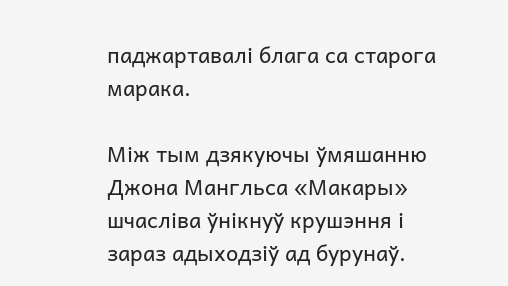паджартавалі блага са старога марака.

Між тым дзякуючы ўмяшанню Джона Мангльса «Макары» шчасліва ўнікнуў крушэння і зараз адыходзіў ад бурунаў.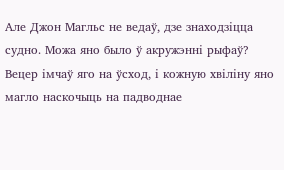Але Джон Магльс не ведаў, дзе знаходзіцца судно. Можа яно было ў акружэнні рыфаў? Вецер імчаў яго на ўсход, і кожную хвіліну яно магло наскочыць на падводнае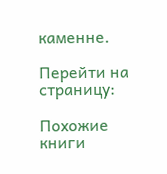каменне.

Перейти на страницу:

Похожие книги